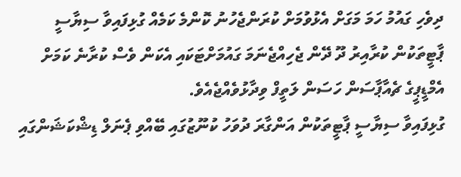ދިވެހި ގައުމު ހަމަ މަގަށް އެޅުވުމަށް ކުރަންޖެހުނު ކޮންމެ ކަމެއް ގުޅިފައިވާ ސިޔާސީ ޕާޓީތަކުން ކުރާއިރު ދޫ ދޭން ޖެހިއްޖެނަމަ ގައުމަށްޓަކައި އެކަން ވެސް ކުރާނެ ކަމަށް އެމްޑީޕީގެ ޗެއާޕާސަން ހަސަން ލަތީފް ވިދާޅުވެއްޖެއެވެ.
ގުޅިފައިވާ ސިޔާސީ ޕާޓީތަކުން އަންގާރަ ދުވަހު ކުނޫޒުގައި ބޭއްވި ޕެނަލް ޑިޝްކަޝަންގައި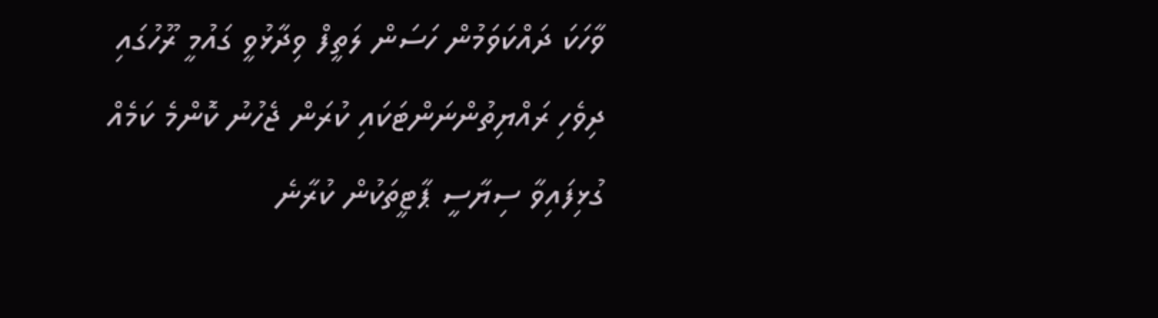ވާހަކަ ދައްކަވަމުން ހަސަން ލަތީފް ވިދާޅުވީ ގައުމީ ރޫހުގައި ދިވެހި ރައްޔިތުންނަންޓަކައި ކުރަން ޖެހުނު ކޮންމެ ކަމެއް ގުޅިފައިވާ ސިޔާސީ ޕާޓީތަކުން ކުރާނެ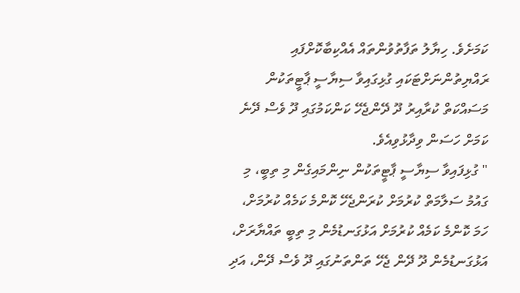ކަމަށެވެ. ހިޔާލު ތަފާތުވުންތައް އެއްކިބާކޮށްފައި ރައްޔިތުންނަށްޓަކައި ގުޅިގައިވާ ސިޔާސީ ޕާޓީތަކުން މަސައްކަތް ކުރާއިރު ދޫ ދޭންޖެހޭ ކަންކަމުގައި ދޫ ވެސް ދޭނެ ކަމަށް ހަސަން ވިދާޅުވިއެވެ.
" ގުޅިފައިވާ ސިޔާސީ ޕާޓީތަކުން ނިންމައިގެން މި ތިބީ، މި ގައުމު ސަލާމަތް ކުރުމަށް ކުރަންޖެހޭ ކޮންމެ ކަމެއް ކުރުމަށް، ހަމަ ކޮންމެ ކަމެއް ކުރުމަށް އަޅުގަނޑުމެން މި ތިބީ ތައްޔާރަށް، އަޅުގަނޑުމެން ދޫ ދޭން ޖެހޭ ތަންތަނުގައި ދޫ ވެސް ދޭން، އަދި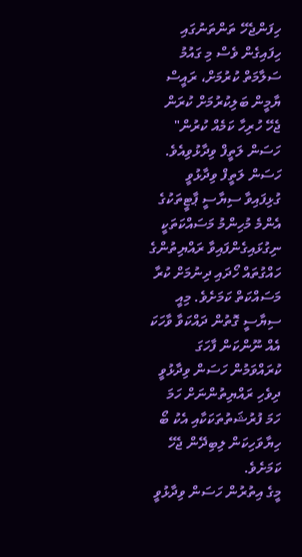ހިފަންޖެހޭ ތަންތަނުގައި ހިފައިގެން ވެސް މި ގައުމު ސަލާމަތް ކުރުމަށް، ރައީސް ޔާމީން ބަލިކުރުމަށް ކުރަން ޖެހޭ ހުރިހާ ކަމެއް ކުރުން" ހަސަން ލަތީފް ވިދާޅުވިއެވެ.
ހަސަން ލަތީފް ވިދާޅުވީ ގުޅިފައިވާ ސިޔާސީ ޕާޓީތަކުގެ އެންމެ މުހިންމު މަސައްކަތަކީ ނިގުޅައިގެންފައިވާ ރައްޔިތުންގެ ހައްގުތައް ހޯދައި ދިނުމަށް ކުރާ މަސައްކަތް ކަމަށެވެ. މިއީ ސިޔާސީ ގޮތުން ދައްކަވާ ވާހަކަ އެއް ނޫންކަން ފާހަގަ ކުރައްވަމުން ހަސަން ވިދާޅުވީ ދިވެހި ރައްޔިތުންނަށް ހަމަ ހަމަ ފުރުޝަތުތަކަކާއި އެކު ބޯ ހިޔާވަހިކަން ލިބިދޭން ޖެހޭ ކަމަށެވެ.
މީގެ އިތުރުން ހަސަން ވިދާޅުވީ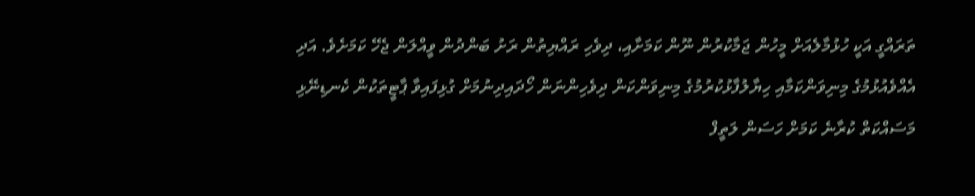ތަރައްގީ އަކީ ހުޅުމާލެއަށް މީހުން ޖަމާކުރުން ނޫން ކަމަށާއި، ދިވެހި ރައްޔިތުން ރަށު ބަންދުން ވީއްލަން ޖެހޭ ކަމަށެވެ. އަދި އެއްވެއުޅުމުގެ މިނިވަންކަމާއި ހިޔާލުފާޅުކުރުމުގެ މިނިވަންކަން ދިވެހިންނަން ހޯދައިދިނުމަށް ގުޅިފައިވާ ޕާޓީތަކުން ކެނޑިނޭޅި މަސައްކަތް ކުރާނެ ކަމަށް ހަސަން ލަތީފް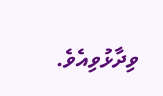ވިދާޅުވިއެވެ.